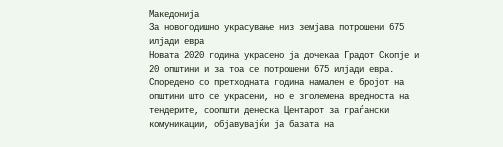Македонија
За новогодишно украсување низ земјава потрошени 675 илјади евра
Новата 2020 година украсено ја дочекаа Градот Скопје и 20 општини и за тоа се потрошени 675 илјади евра. Споредено со претходната година намален е бројот на општини што се украсени, но е зголемена вредноста на тендерите, соопшти денеска Центарот за граѓански комуникации, објавувајќи ја базата на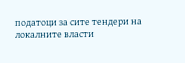податоци за сите тендери на локалните власти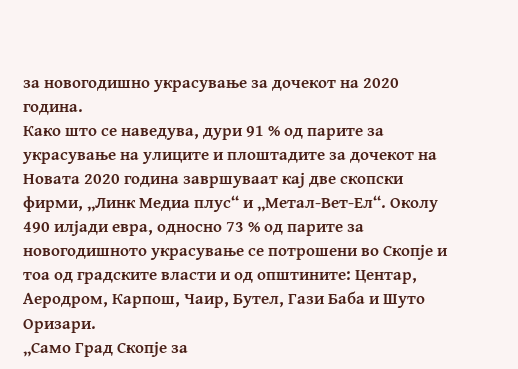за новогодишно украсување за дочекот на 2020 година.
Како што се наведува, дури 91 % од парите за украсување на улиците и плоштадите за дочекот на Новата 2020 година завршуваат кај две скопски фирми, „Линк Медиа плус“ и „Метал-Вет-Ел“. Околу 490 илјади евра, односно 73 % од парите за новогодишното украсување се потрошени во Скопје и тоа од градските власти и од општините: Центар, Аеродром, Карпош, Чаир, Бутел, Гази Баба и Шуто Оризари.
„Само Град Скопје за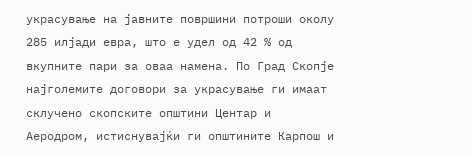украсување на јавните површини потроши околу 285 илјади евра, што е удел од 42 % од вкупните пари за оваа намена. По Град Скопје најголемите договори за украсување ги имаат склучено скопските општини Центар и Аеродром, истиснувајќи ги општините Карпош и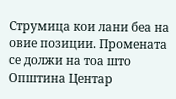Струмица кои лани беа на овие позиции. Промената се должи на тоа што Општина Центар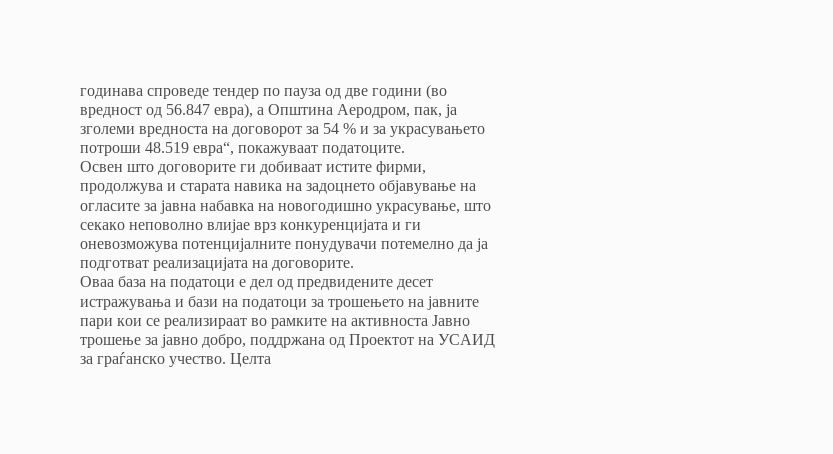годинава спроведе тендер по пауза од две години (во вредност од 56.847 евра), а Општина Аеродром, пак, ја зголеми вредноста на договорот за 54 % и за украсувањето потроши 48.519 евра“, покажуваат податоците.
Освен што договорите ги добиваат истите фирми, продолжува и старата навика на задоцнето објавување на огласите за јавна набавка на новогодишно украсување, што секако неповолно влијае врз конкуренцијата и ги оневозможува потенцијалните понудувачи потемелно да ја подготват реализацијата на договорите.
Оваа база на податоци е дел од предвидените десет истражувања и бази на податоци за трошењето на јавните пари кои се реализираат во рамките на активноста Јавно трошење за јавно добро, поддржана од Проектот на УСАИД за граѓанско учество. Целта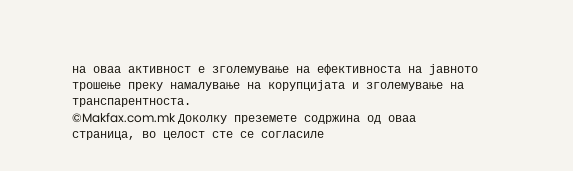на оваа активност е зголемување на ефективноста на јавното трошење преку намалување на корупцијата и зголемување на транспарентноста.
©Makfax.com.mk Доколку преземете содржина од оваа страница, во целост сте се согласиле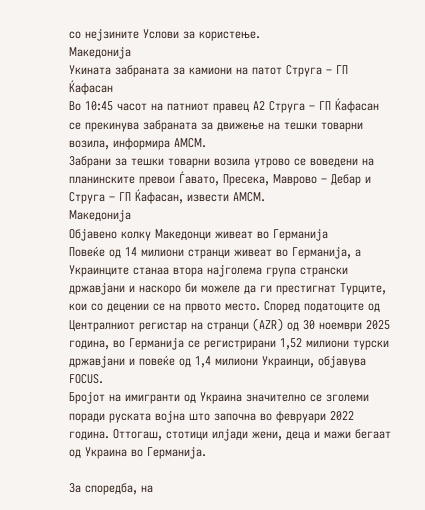со нејзините Услови за користење.
Македонија
Укината забраната за камиони на патот Струга – ГП Ќафасан
Во 10:45 часот на патниот правец А2 Струга – ГП Ќафасан се прекинува забраната за движење на тешки товарни возила, информира АМСМ.
Забрани за тешки товарни возила утрово се воведени на планинските превои Ѓавато, Пресека, Маврово – Дебар и Струга – ГП Ќафасан, извести АМСМ.
Македонија
Објавено колку Македонци живеат во Германија
Повеќе од 14 милиони странци живеат во Германија, а Украинците станаа втора најголема група странски државјани и наскоро би можеле да ги престигнат Турците, кои со децении се на првото место. Според податоците од Централниот регистар на странци (AZR) од 30 ноември 2025 година, во Германија се регистрирани 1,52 милиони турски државјани и повеќе од 1,4 милиони Украинци, објавува FOCUS.
Бројот на имигранти од Украина значително се зголеми поради руската војна што започна во февруари 2022 година. Оттогаш, стотици илјади жени, деца и мажи бегаат од Украина во Германија.

За споредба, на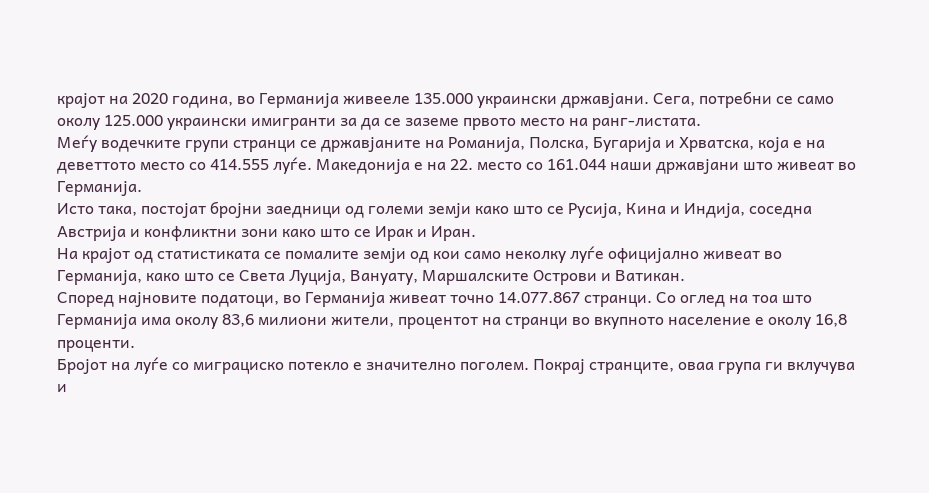крајот на 2020 година, во Германија живееле 135.000 украински државјани. Сега, потребни се само околу 125.000 украински имигранти за да се заземе првото место на ранг-листата.
Меѓу водечките групи странци се државјаните на Романија, Полска, Бугарија и Хрватска, која е на деветтото место со 414.555 луѓе. Македонија е на 22. место со 161.044 наши државјани што живеат во Германија.
Исто така, постојат бројни заедници од големи земји како што се Русија, Кина и Индија, соседна Австрија и конфликтни зони како што се Ирак и Иран.
На крајот од статистиката се помалите земји од кои само неколку луѓе официјално живеат во Германија, како што се Света Луција, Вануату, Маршалските Острови и Ватикан.
Според најновите податоци, во Германија живеат точно 14.077.867 странци. Со оглед на тоа што Германија има околу 83,6 милиони жители, процентот на странци во вкупното население е околу 16,8 проценти.
Бројот на луѓе со миграциско потекло е значително поголем. Покрај странците, оваа група ги вклучува и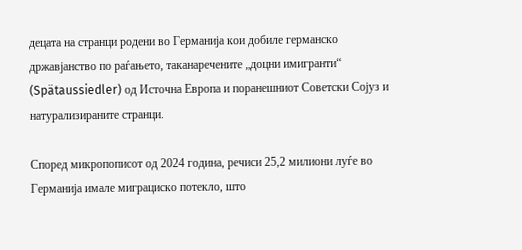децата на странци родени во Германија кои добиле германско државјанство по раѓањето, таканаречените „доцни имигранти“ (Spätaussiedler) од Источна Европа и поранешниот Советски Сојуз и натурализираните странци.

Според микропописот од 2024 година, речиси 25,2 милиони луѓе во Германија имале миграциско потекло, што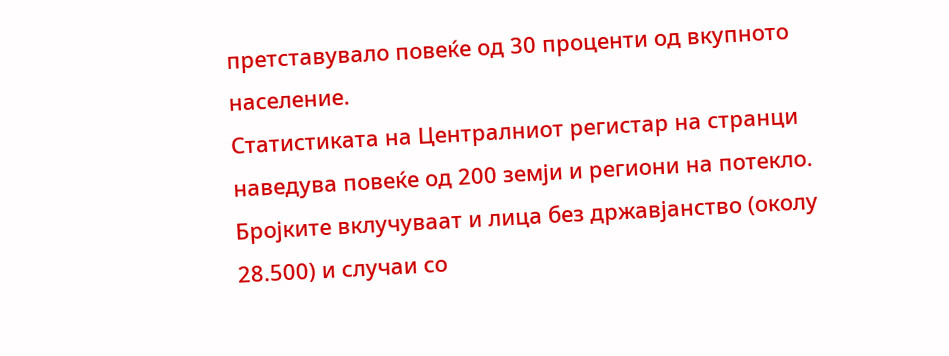претставувало повеќе од 30 проценти од вкупното население.
Статистиката на Централниот регистар на странци наведува повеќе од 200 земји и региони на потекло. Бројките вклучуваат и лица без државјанство (околу 28.500) и случаи со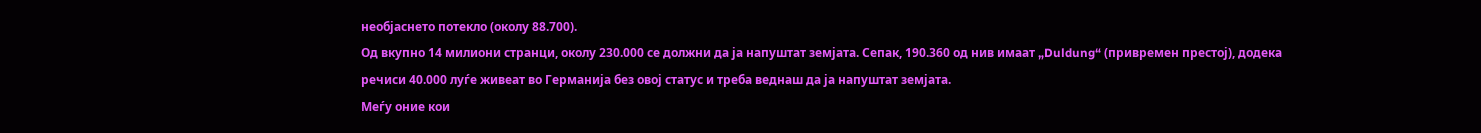необјаснето потекло (околу 88.700).
Од вкупно 14 милиони странци, околу 230.000 се должни да ја напуштат земјата. Сепак, 190.360 од нив имаат „Duldung“ (привремен престој), додека речиси 40.000 луѓе живеат во Германија без овој статус и треба веднаш да ја напуштат земјата.
Меѓу оние кои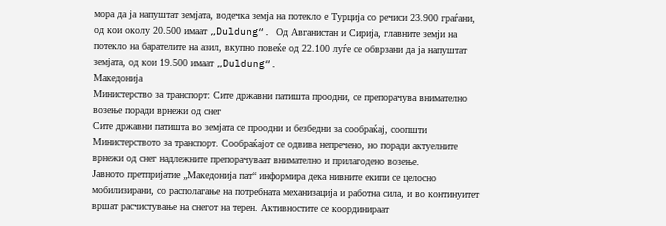мора да ја напуштат земјата, водечка земја на потекло е Турција со речиси 23.900 граѓани, од кои околу 20.500 имаат „Duldung“. Од Авганистан и Сирија, главните земји на потекло на барателите на азил, вкупно повеќе од 22.100 луѓе се обврзани да ја напуштат земјата, од кои 19.500 имаат „Duldung“.
Македонија
Министерство за транспорт: Сите државни патишта проодни, се препорачува внимателно возење поради врнежи од снег
Сите државни патишта во земјата се проодни и безбедни за сообраќај, соопшти Министерството за транспорт. Сообраќајот се одвива непречено, но поради актуелните врнежи од снег надлежните препорачуваат внимателно и прилагодено возење.
Јавното претпријатие „Македонија пат“ информира дека нивните екипи се целосно мобилизирани, со располагање на потребната механизација и работна сила, и во континуитет вршат расчистување на снегот на терен. Активностите се координираат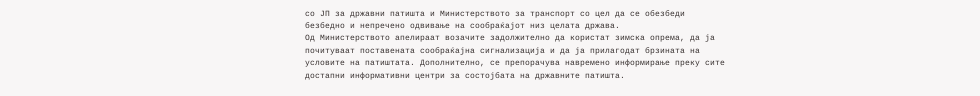со ЈП за државни патишта и Министерството за транспорт со цел да се обезбеди безбедно и непречено одвивање на сообраќајот низ целата држава.
Од Министерството апелираат возачите задолжително да користат зимска опрема, да ја почитуваат поставената сообраќајна сигнализација и да ја прилагодат брзината на условите на патиштата. Дополнително, се препорачува навремено информирање преку сите достапни информативни центри за состојбата на државните патишта.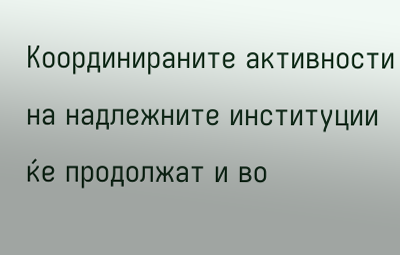Координираните активности на надлежните институции ќе продолжат и во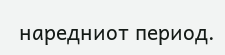наредниот период.